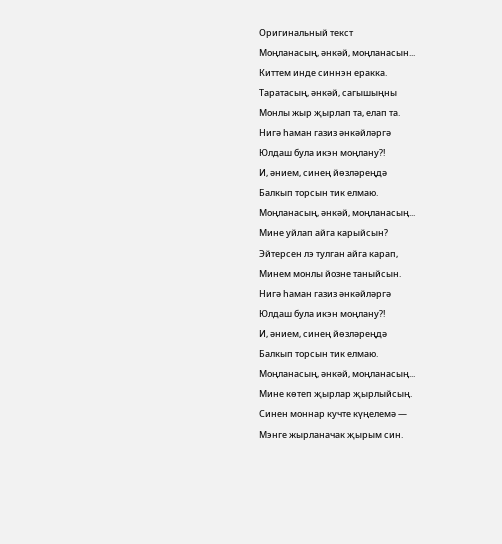Оригинальный текст
Моңланасың, әнкәй, моңланасын...
Киттем инде синнэн еракка.
Таратасың, әнкәй, сагышыңны
Монлы жыр җырлап та, елап та.
Нигә һаман газиз әнкәйләргә
Юлдаш була икэн моңлану?!
И, әнием, синең йөзләреңдә
Балкып торсын тик елмаю.
Моңланасың, әнкәй, моңланасың...
Мине уйлап айга карыйсын?
Эйтерсен лэ тулган айга карап,
Минем монлы йозне таныйсын.
Нигә һаман газиз әнкәйләргә
Юлдаш була икэн моңлану?!
И, әнием, синең йөзләреңдә
Балкып торсын тик елмаю.
Моңланасың, әнкәй, моңланасың...
Мине көтеп җырлар җырлыйсың.
Синен моннар кучте күңелемә —
Мэнге жырланачак җырым син.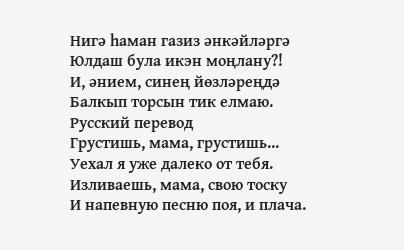Нигә һаман газиз әнкәйләргә
Юлдаш була икэн моңлану?!
И, әнием, синең йөзләреңдә
Балкып торсын тик елмаю.
Русский перевод
Грустишь, мама, грустишь...
Уехал я уже далеко от тебя.
Изливаешь, мама, свою тоску
И напевную песню поя, и плача.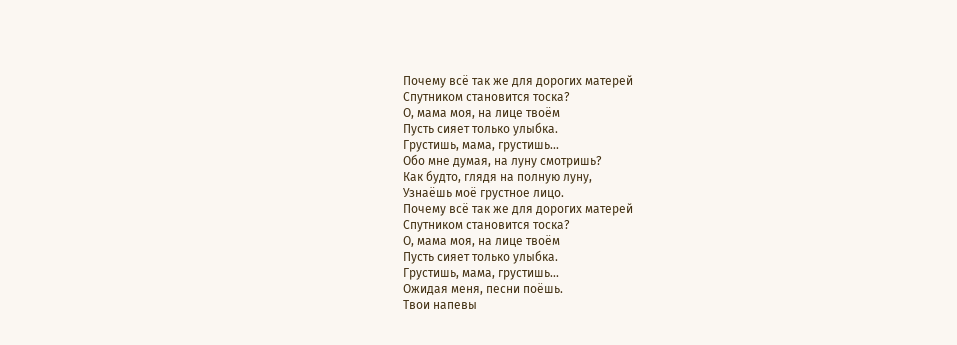Почему всё так же для дорогих матерей
Спутником становится тоска?
О, мама моя, на лице твоём
Пусть сияет только улыбка.
Грустишь, мама, грустишь...
Обо мне думая, на луну смотришь?
Как будто, глядя на полную луну,
Узнаёшь моё грустное лицо.
Почему всё так же для дорогих матерей
Спутником становится тоска?
О, мама моя, на лице твоём
Пусть сияет только улыбка.
Грустишь, мама, грустишь...
Ожидая меня, песни поёшь.
Твои напевы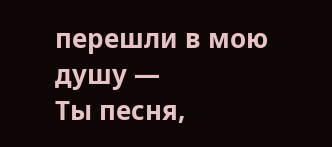перешли в мою душу —
Ты песня,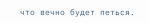что вечно будет петься.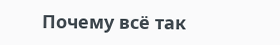Почему всё так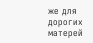же для дорогих матерей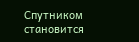Спутником становится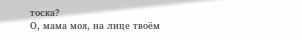тоска?
О, мама моя, на лице твоём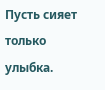Пусть сияет только улыбка.